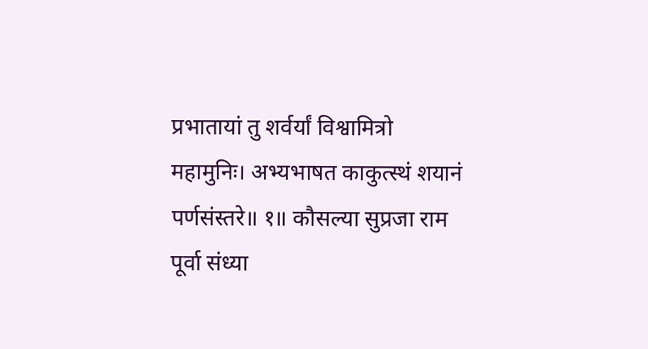प्रभातायां तु शर्वर्यां विश्वामित्रो महामुनिः। अभ्यभाषत काकुत्स्थं शयानं पर्णसंस्तरे॥ १॥ कौसल्या सुप्रजा राम पूर्वा संध्या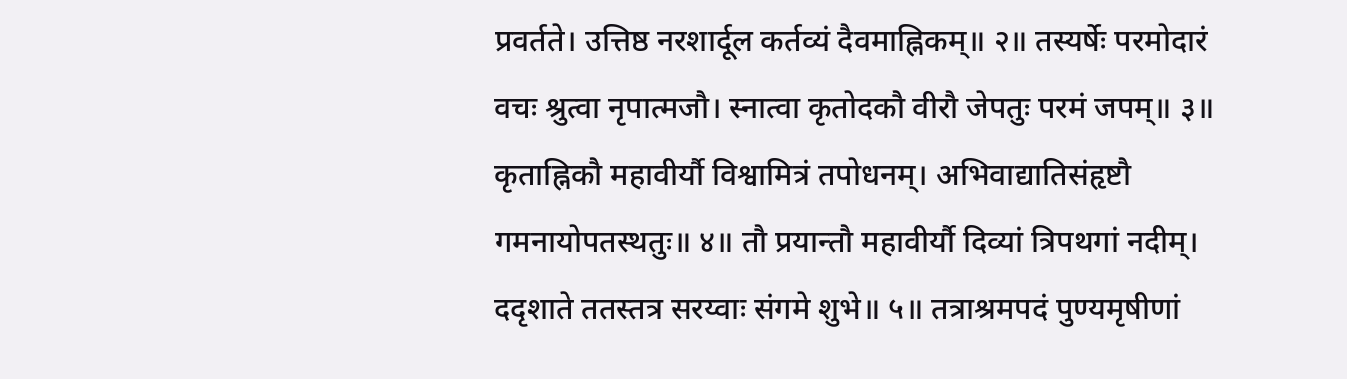प्रवर्तते। उत्तिष्ठ नरशार्दूल कर्तव्यं दैवमाह्निकम्॥ २॥ तस्यर्षेः परमोदारं वचः श्रुत्वा नृपात्मजौ। स्नात्वा कृतोदकौ वीरौ जेपतुः परमं जपम्॥ ३॥ कृताह्निकौ महावीर्यौ विश्वामित्रं तपोधनम्। अभिवाद्यातिसंहृष्टौ गमनायोपतस्थतुः॥ ४॥ तौ प्रयान्तौ महावीर्यौ दिव्यां त्रिपथगां नदीम्। ददृशाते ततस्तत्र सरय्वाः संगमे शुभे॥ ५॥ तत्राश्रमपदं पुण्यमृषीणां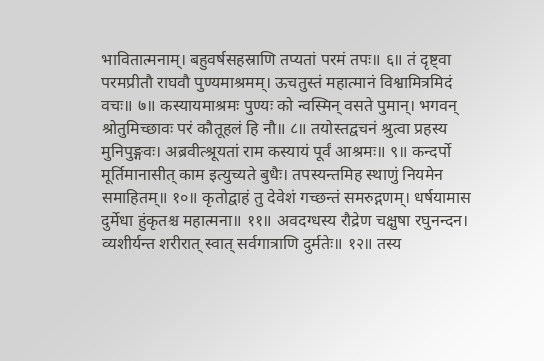भावितात्मनाम्। बहुवर्षसहस्राणि तप्यतां परमं तपः॥ ६॥ तं दृष्ट्वा परमप्रीतौ राघवौ पुण्यमाश्रमम्। ऊचतुस्तं महात्मानं विश्वामित्रमिदं वचः॥ ७॥ कस्यायमाश्रमः पुण्यः को न्वस्मिन् वसते पुमान्। भगवन् श्रोतुमिच्छावः परं कौतूहलं हि नौ॥ ८॥ तयोस्तद्वचनं श्रुत्वा प्रहस्य मुनिपुङ्गवः। अब्रवीत्श्रूयतां राम कस्यायं पूर्वं आश्रमः॥ ९॥ कन्दर्पो मूर्तिमानासीत् काम इत्युच्यते बुधैः। तपस्यन्तमिह स्थाणुं नियमेन समाहितम्॥ १०॥ कृतोद्वाहं तु देवेशं गच्छन्तं समरुद्गणम्। धर्षयामास दुर्मेधा हुंकृतश्च महात्मना॥ ११॥ अवदग्धस्य रौद्रेण चक्षुषा रघुनन्दन। व्यशीर्यन्त शरीरात् स्वात् सर्वगात्राणि दुर्मतेः॥ १२॥ तस्य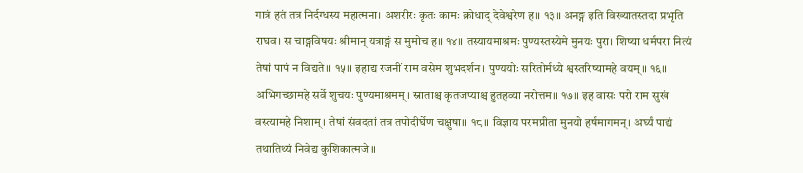गात्रं हतं तत्र निर्दग्धस्य महात्मना। अशरीरः कृतः कामः क्रोधाद् देवेश्वरेण ह॥ १३॥ अनङ्ग इति विख्यातस्तदा प्रभृति राघव। स चाङ्गविषयः श्रीमान् यत्राङ्गं स मुमोच ह॥ १४॥ तस्यायमाश्रमः पुण्यस्तस्येमे मुनयः पुरा। शिष्या धर्मपरा नित्यं तेषां पापं न विद्यते॥ १५॥ इहाद्य रजनीं राम वसेम शुभदर्शन। पुण्ययोः सरितोर्मध्ये श्वस्तरिष्यामहे वयम्॥ १६॥ अभिगच्छामहे सर्वे शुचयः पुण्यमाश्रमम्। स्नाताश्च कृतजप्याश्च हुतहव्या नरोत्तम॥ १७॥ इह वासः परो राम सुखं वस्त्यामहे निशाम्। तेषां संवदतां तत्र तपोदीर्घेण चक्षुषा॥ १८॥ विज्ञाय परमप्रीता मुनयो हर्षमागमन्। अर्घ्यं पाद्यं तथातिथ्यं निवेद्य कुशिकात्मजे॥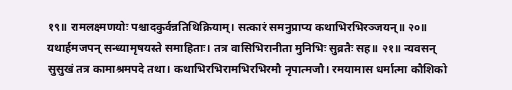१९॥ रामलक्ष्मणयोः पश्चादकुर्वन्नतिथिक्रियाम्। सत्कारं समनुप्राप्य कथाभिरभिरञ्जयन्॥ २०॥ यथार्हमजपन् सन्ध्यामृषयस्ते समाहिताः। तत्र वासिभिरानीता मुनिभिः सुव्रतैः सह॥ २१॥ न्यवसन् सुसुखं तत्र कामाश्रमपदे तथा। कथाभिरभिरामभिरभिरमौ नृपात्मजौ। रमयामास धर्मात्मा कौशिको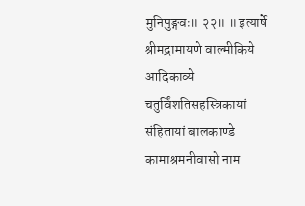मुनिपुङ्गवः॥ २२॥ ॥ इत्यार्षे श्रीमद्रामायणे वाल्मीकिये आदिकाव्ये चतुर्विंशतिसहस्त्रिकायां संहितायां बालकाण्डे कामाश्रमनीवासो नाम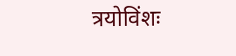त्रयोविंशः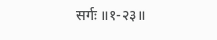सर्गः ॥१-२३॥